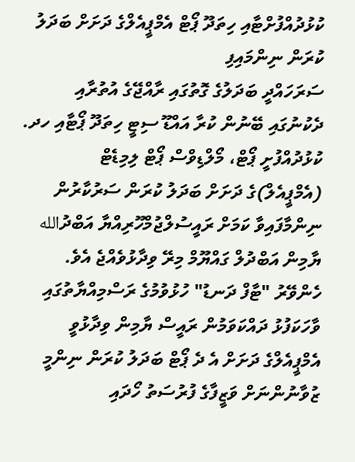ކުޅުދުއްފުށްޓާއި ހިތަދޫ ޕޯޓް އެމްޕީއެލްގެ ދަށަށް ބަދަލު ކުރަން ނިންމައިފި
ސަރަހައްދީ ބަދަލުގެ ގޮތުގައި ރާއްޖޭގެ އުތުރާއި ދެކުނުގައި ބޭނުން ކުރާ އައްޑޫ ސިޓީ ހިތަދޫ ޕޯޓާއި ހދ. ކުޅުދުއްފުށީ ޕޯޓް، މޯލްޑިވްސް ޕޯޓް ލިމިޑެޓް (އެމްޕީއެލް)ގެ ދަށަށް ބަދަލު ކުރަން ސަރުކާރުން ނިންމާފައިވާ ކަމަށް ރައީސުލްޖުމްހޫރިއްޔާ އަބްދުالله ޔާމިން އަބްދުލް ގައްޔޫމް މިރޭ ވިދާޅުވެއްޖެ އެވެ.
ހެންވޭރު "ޓާފް ދަނޑު" ހުޅުވުމުގެ ރަސްމިއްޔާތުގައި ވާހަކަފުޅު ދައްކަވަމުން ރައީސް ޔާމިން ވިދާޅުވީ އެމްޕީއެލްގެ ދަށަށް އެ ދެ ޕޯޓް ބަދަލު ކުރަން ނިންމީ ޒުވާނުންނަށް ވަޒީފާގެ ފުރުސަތު ހޯދައި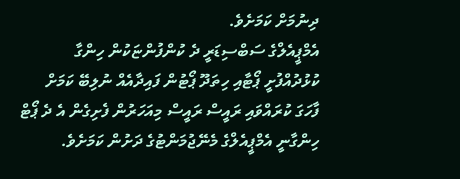ދިނުމަށް ކަމަށެވެ.
އެމްޕީއެލްގެ ސަބްސިޑަރީ ދެ ކުންފުންޏަކުން ހިންގާ ކުޅުދުއްފުށީ ޕޯޓާއި ހިތަދޫ ޕޯޓުން ފައިދާއެއް ނުލިބޭ ކަމަށް ފާހަގަ ކުރައްވައި ރައީސް ރައީސް މިއަހަރުން ފެށިގެން އެ ދެ ޕޯޓް ހިންގާނީ އެމްޕީއެލްގެ މެނޭޖުމަންޓުގެ ދަށުން ކަމަށެވެ.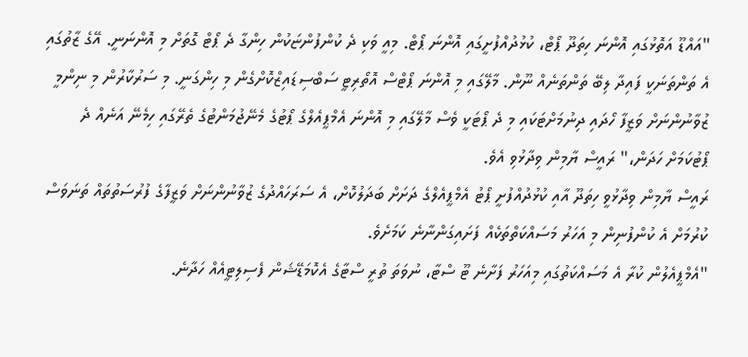"އައްޑޫ އަތޮޅުގައި އޮންނަ ހިތަދޫ ޕޯޓް، ކުޅުދުއްފުށީގައި އޮންނަ ޕޯޓް. މިއީ ވަކި ދެ ކުންފުންޏަކުން ހިންގާ ދެ ޕޯޓް ގޮތަށް މި އޮންނަނީ. އޭގެ ޒާތުގައި އެ ތަންތަނަކީ ފައިދާ ލިބޭ ތަންތަނެއް ނޫން. މާލޭގައި މި އޮންނަ ޕޯޓްސް އޮތޯރިޓީ ސަބްސިޑައިޒްކޮށްގެން މި ހިންގަނީ. މި ސަރުކާރުން މި ނިންމީ ޒުވާނުންނަށް ވަޒީފާ ހޯދައި ދިނުމަށްޓަކައި މި ދެ ޕޯޓަކީ ވެސް މާލޭގައި މި އޮންނަ އެމްޕީއެލްގެ ޕޯޓުގެ މެނޭޖުމަންޓުގެ ތެރޭގައި ހިމެނޭ އަނެއް ދެ ޕޯޓުކަމަށް ހަދަން،" ރައީސް ޔާމިން ވިދާޅުވި އެވެ.
ރައީސް ޔާމިން ވިދާޅުވީ ހިތަދޫ އާއި ކުޅުދުއްފުށީ ޕޯޓު އެމްޕީއެލްގެ ދަށަށް ބަދަލުކޮށް، އެ ސަރަހައްދުގެ ޒުވާނުންނަށް ވަޒީފާގެ ފުރުސަތުތައް ތަނަވަސް ކުރުމަށް އެ ކުންފުނިން މި އަހަރު މަސައްކަތްތަކެއް ފަށައިގަންނާނެ ކަމަށެވެ.
"އެމްޕީއެލުން ކުރާ އެ މަސައްކަތުގައި މިއަހަރު ފަށާނެ ޓޫ ސްޓާ، ނުވަތަ ތުރީ ސްޓާގެ އެކޮމަޑޭޝަން ފެސިލިޓީއެއް ހަދާނެ.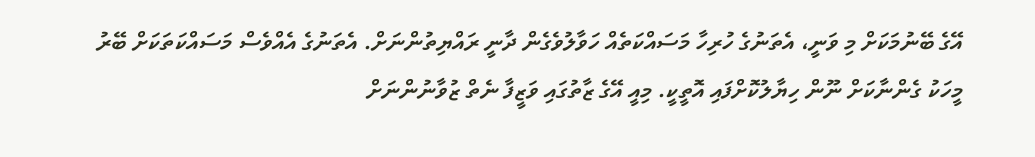އޭގެ ބޭނުމަކަށް މި ވަނީ، އެތަނުގެ ހުރިހާ މަސައްކަތެއް ހަވާލުވެގެން ދާނީ ރައްޔިތުންނަށް. އެތަނުގެ އެއްވެސް މަސައްކަތަކަށް ބޭރު މީހަކު ގެންނާކަށް ނޫން ހިޔާލުކޮށްފައި އޮތީކީ. މިއީ އޭގެ ޒާތުގައި ވަޒީފާ ނެތް ޒުވާނުންނަށް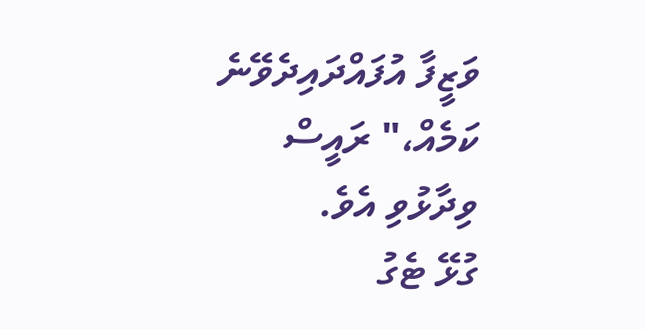ވަޒީފާ އުފައްދައިދެވޭނެ ކަމެއް،" ރައީސް ވިދާޅުވި އެވެ.
ގުޅޭ ޓެގު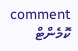comment ކޮމެންޓް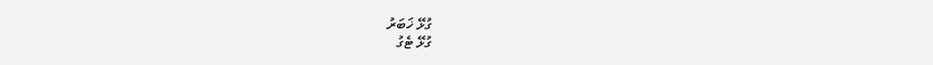ގުޅޭ ޚަބަރު
ގުޅޭ ޓެގު